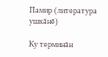Памир (литература ушкăнĕ)

Ку терминăн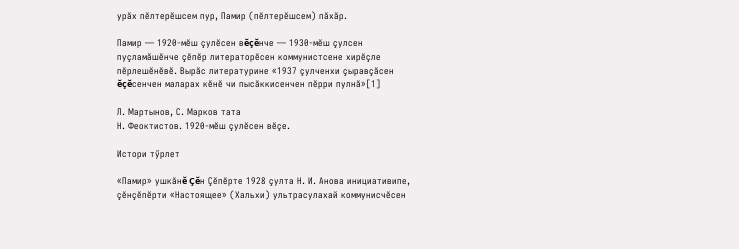урăх пĕлтерĕшсем пур, Памир (пĕлтерĕшсем) пăхăр.

Памир — 1920-мĕш çулĕсен вĕçĕнче — 1930-мĕш çулсен пуçламăшĕнче çĕпĕр литераторĕсен коммунистсене хирĕçле пĕрлешĕнĕвĕ. Вырăс литературине «1937 çулченхи çыравçăсен ĕçĕсенчен маларах кĕнĕ чи пысăккисенчен пĕрри пулнă»[1]

Л. Мартынов, С. Марков тата
Н. Феоктистов. 1920-мĕш çулĕсен вĕçе.

Истори тӳрлет

«Памир» ушкăнĕ Çĕн Çĕпĕрте 1928 çулта Н. И. Анова инициативипе, çĕнçĕпĕрти «Настоящее» (Хальхи) ультрасулахай коммунисчĕсен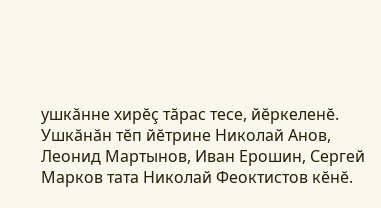ушкăнне хирĕç тăрас тесе, йĕркеленĕ. Ушкăнăн тĕп йĕтрине Николай Анов, Леонид Мартынов, Иван Ерошин, Сергей Марков тата Николай Феоктистов кĕнĕ.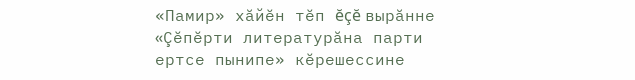«Памир» хăйĕн тĕп ĕçĕ вырăнне «Çĕпĕрти литературăна парти ертсе пынипе» кĕрешессине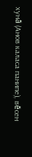хунă (Анов каласа панипе), вĕсен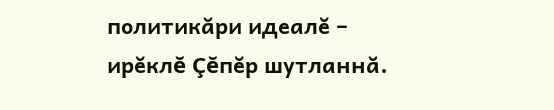политикăри идеалĕ – ирĕклĕ Çĕпĕр шутланнă.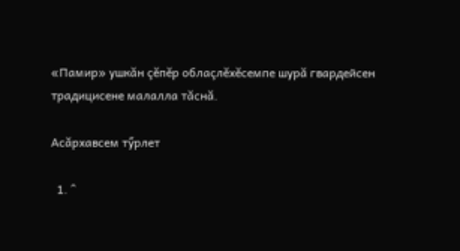«Памир» ушкăн çĕпĕр облаçлĕхĕсемпе шурă гвардейсен традицисене малалла тăснă.

Асăрхавсем тӳрлет

  1. ^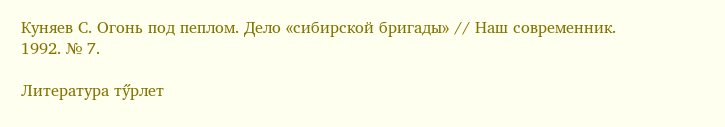Куняев С. Огонь под пеплом. Дело «сибирской бригады» // Наш современник. 1992. № 7.

Литература тӳрлет